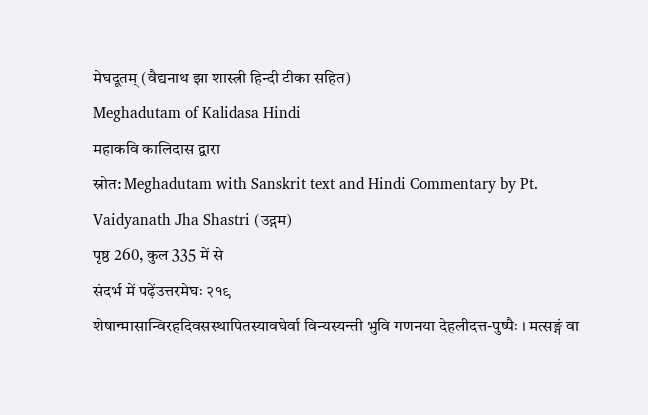मेघदूतम् (वैद्यनाथ झा शास्त्री हिन्दी टीका सहित)
Meghadutam of Kalidasa Hindi
महाकवि कालिदास द्वारा
स्रोत: Meghadutam with Sanskrit text and Hindi Commentary by Pt. Vaidyanath Jha Shastri (उद्गम)
पृष्ठ 260, कुल 335 में से
संदर्भ में पढ़ेंउत्तरमेघः २१९
शेषान्मासान्विरहदिवसस्थापितस्यावघेर्वा विन्यस्यन्ती भुवि गणनया देहलीदत्त-पुष्पैः । मत्सङ्गं वा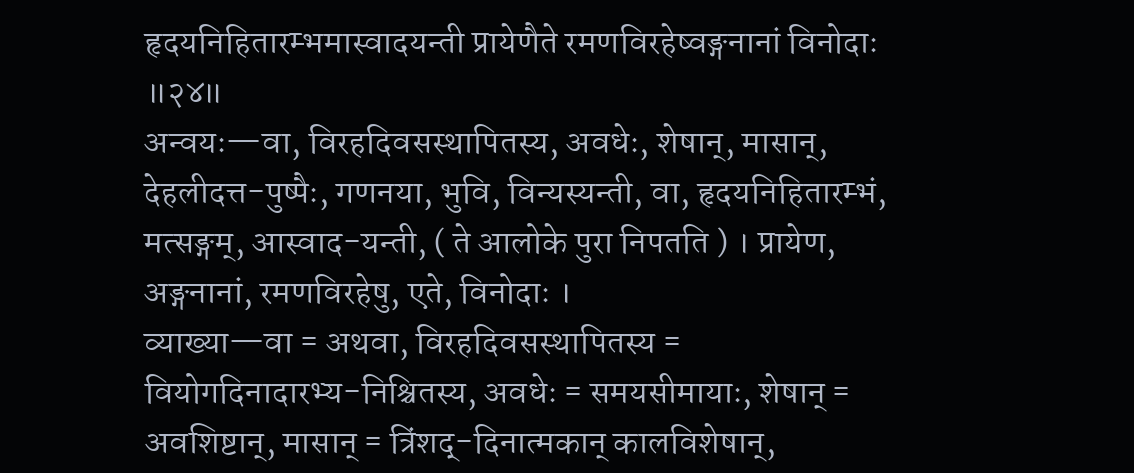हृदयनिहितारम्भमास्वादयन्ती प्रायेणैते रमणविरहेष्वङ्गनानां विनोदाः ॥२४॥
अन्वयः—वा, विरहदिवसस्थापितस्य, अवधेः, शेषान्, मासान्, देहलीदत्त-पुष्पैः, गणनया, भुवि, विन्यस्यन्ती, वा, हृदयनिहितारम्भं, मत्सङ्गम्, आस्वाद-यन्ती, ( ते आलोके पुरा निपतति ) । प्रायेण, अङ्गनानां, रमणविरहेषु, एते, विनोदाः ।
व्याख्या—वा = अथवा, विरहदिवसस्थापितस्य = वियोगदिनादारभ्य-निश्चितस्य, अवधेः = समयसीमायाः, शेषान् = अवशिष्टान्, मासान् = त्रिंशद्-दिनात्मकान् कालविशेषान्,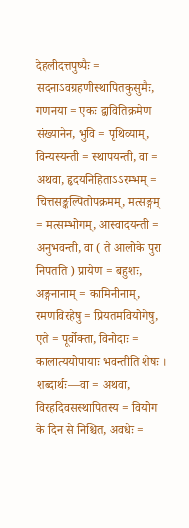देहलीदत्तपुष्पैः = सदनाऽवग्रहणीस्थापितकुसुमैः, गणनया = एकः द्वावितिक्रमेण संख्यानेन, भुवि = पृथिव्याम्, विन्यस्यन्ती = स्थापयन्ती, वा = अथवा, हृदयनिहिताऽऽरम्भम् = चित्तसङ्कल्पितोपक्रमम्, मत्सङ्गम् = मत्सम्भोगम्, आस्वादयन्ती = अनुभवन्ती, वा ( ते आलोके पुरा निपतति ) प्रायेण = बहुशः, अङ्गनानाम् = कामिनीनाम्, रमणविरहेषु = प्रियतमवियोगेषु, एते = पूर्वोक्ता, विनोदाः = कालात्ययोपायाः भवन्तीति शेषः ।
शब्दार्थः—वा = अथवा, विरहदिवसस्थापितस्य = वियोग के दिन से निश्चित, अवधेः =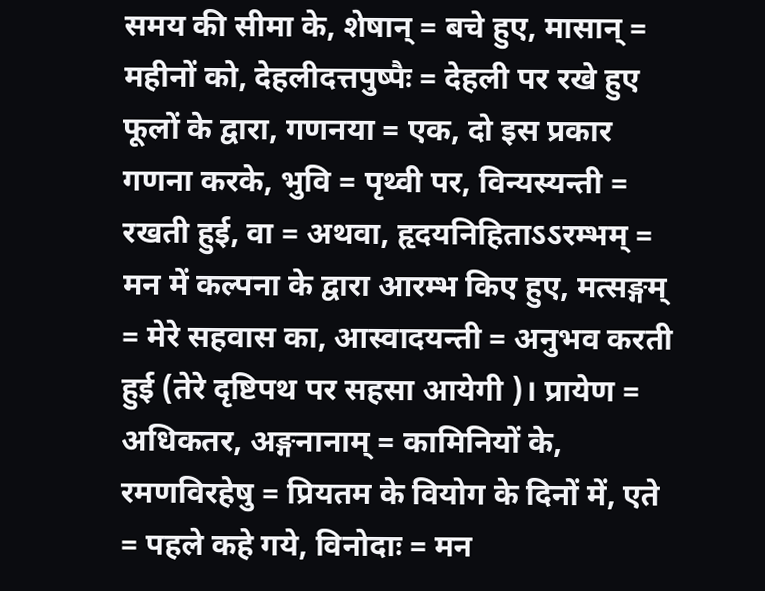समय की सीमा के, शेषान् = बचे हुए, मासान् = महीनों को, देहलीदत्तपुष्पैः = देहली पर रखे हुए फूलों के द्वारा, गणनया = एक, दो इस प्रकार गणना करके, भुवि = पृथ्वी पर, विन्यस्यन्ती = रखती हुई, वा = अथवा, हृदयनिहिताऽऽरम्भम् = मन में कल्पना के द्वारा आरम्भ किए हुए, मत्सङ्गम् = मेरे सहवास का, आस्वादयन्ती = अनुभव करती हुई (तेरे दृष्टिपथ पर सहसा आयेगी )। प्रायेण = अधिकतर, अङ्गनानाम् = कामिनियों के, रमणविरहेषु = प्रियतम के वियोग के दिनों में, एते = पहले कहे गये, विनोदाः = मन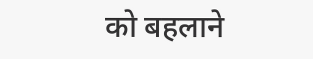को बहलाने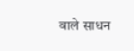वाले साधन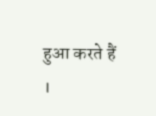हुआ करते हैं ।